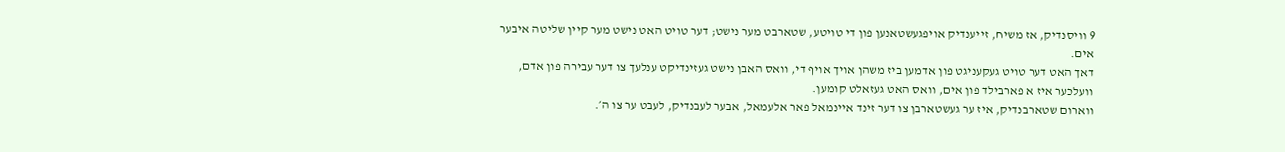9 וויסנדיק, אז משיח, זייענדיק אויפגעשטאנען פון די טויטע, שטארבט מער נישט; דער טויט האט נישט מער קיין שליטה איבער אים.
דאך האט דער טויט געקעניגט פון אדמען ביז משהן אויך אויף די, וואס האבן נישט געזינדיקט ענלעך צו דער עבירה פון אדם, וועלכער איז א פארבילד פון אים, וואס האט געזאלט קומען.
ווארום שטארבנדיק, איז ער געשטארבן צו דער זינד איינמאל פאר אלעמאל, אבער לעבנדיק, לעבט ער צו ה׳.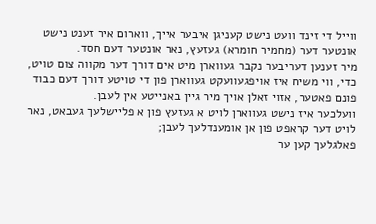ווייל די זינד וועט נישט קעניגן איבער אייך, ווארום איר זענט נישט אונטער דער (מחמיר חומרא) געזעץ, נאר אונטער דעם חסד.
מיר זענען דעריבער נקבר געווארן מיט אים דורך דער מקווה צום טויט, כדי, ווי משיח איז אויפגעוועקט געווארן פון די טויטע דורך דעם כבוד פונם פאטער, אזוי זאלן אויך מיר גיין באנייטע אין לעבן.
וועלכער איז נישט געווארן לויט א געזעץ פון א פליישלעך געבאט, נאר לויט דער קראפט פון אן אומענדלעך לעבן;
פאלגלעך קען ער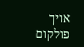אויך פולקום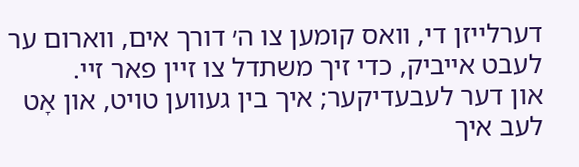דערלייזן די, וואס קומען צו ה׳ דורך אים, ווארום ער לעבט אייביק, כדי זיך משתדל צו זיין פאר זיי.
און דער לעבעדיקער; איך בין געווען טויט, און אָט לעב איך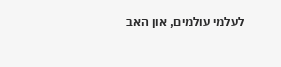לעלמי עולמים, און האב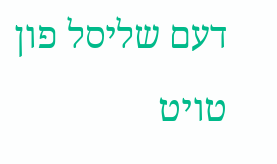דעם שליסל פון טויט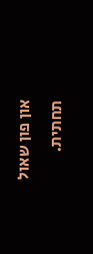און פון שאול תחתית.